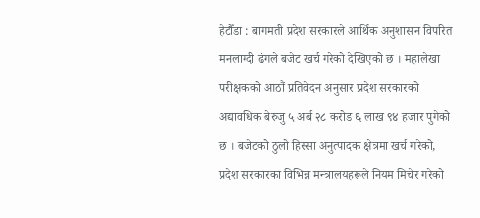हेटौँडा : बागमती प्रदेश सरकारले आर्थिक अनुशासन विपरित मनलाग्दी ढंगले बजेट खर्च गरेको देखिएको छ । महालेखा परीक्षकको आठौं प्रतिवेदन अनुसार प्रदेश सरकारको अद्यावधिक बेरुजु ५ अर्ब २८ करोड ६ लाख ९४ हजार पुगेको छ । बजेटको ठुलो हिस्सा अनुत्पादक क्षेत्रमा खर्च गरेको, प्रदेश सरकारका विभिन्न मन्त्रालयहरूले नियम मिचेर गरेको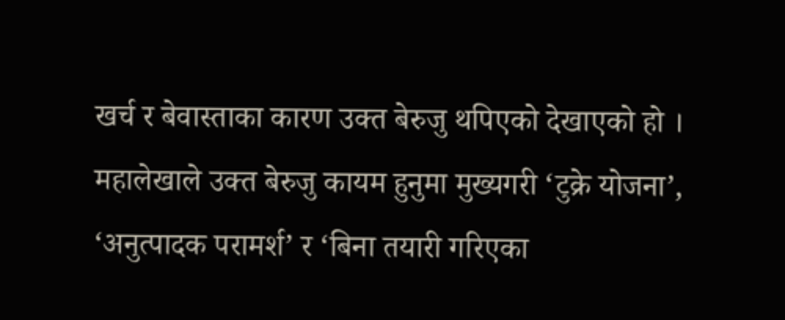खर्च र बेवास्ताका कारण उक्त बेरुजु थपिएको देखाएको हो । महालेखाले उक्त बेरुजु कायम हुनुमा मुख्यगरी ‘टुक्रे योजना’, ‘अनुत्पादक परामर्श’ र ‘बिना तयारी गरिएका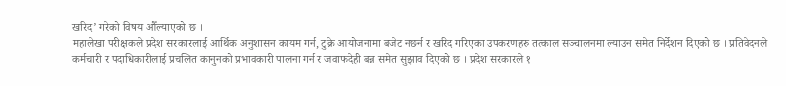खरिद’ गरेको विषय औँल्याएको छ ।
महालेखा परीक्षकले प्रदेश सरकारलाई आर्थिक अनुशासन कायम गर्न, टुक्रे आयोजनामा बजेट नछर्न र खरिद गरिएका उपकरणहरु तत्काल सञ्चालनमा ल्याउन समेत निर्देशन दिएको छ । प्रतिवेदनले कर्मचारी र पदाधिकारीलाई प्रचलित कानुनको प्रभावकारी पालना गर्न र जवाफदेही बन्न समेत सुझाव दिएको छ । प्रदेश सरकारले १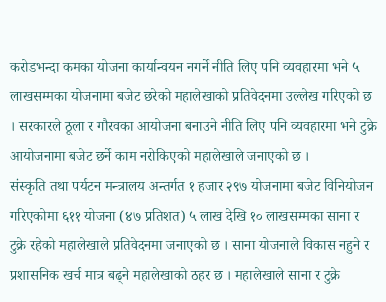करोडभन्दा कमका योजना कार्यान्वयन नगर्ने नीति लिए पनि व्यवहारमा भने ५ लाखसम्मका योजनामा बजेट छरेको महालेखाको प्रतिवेदनमा उल्लेख गरिएको छ । सरकारले ठूला र गौरवका आयोजना बनाउने नीति लिए पनि व्यवहारमा भने टुक्रे आयोजनामा बजेट छर्ने काम नरोकिएको महालेखाले जनाएको छ ।
संस्कृति तथा पर्यटन मन्त्रालय अन्तर्गत १ हजार २९७ योजनामा बजेट विनियोजन गरिएकोमा ६११ योजना (४७ प्रतिशत) ५ लाख देखि १० लाखसम्मका साना र टुक्रे रहेको महालेखाले प्रतिवेदनमा जनाएको छ । साना योजनाले विकास नहुने र प्रशासनिक खर्च मात्र बढ्ने महालेखाको ठहर छ । महालेखाले साना र टुक्रे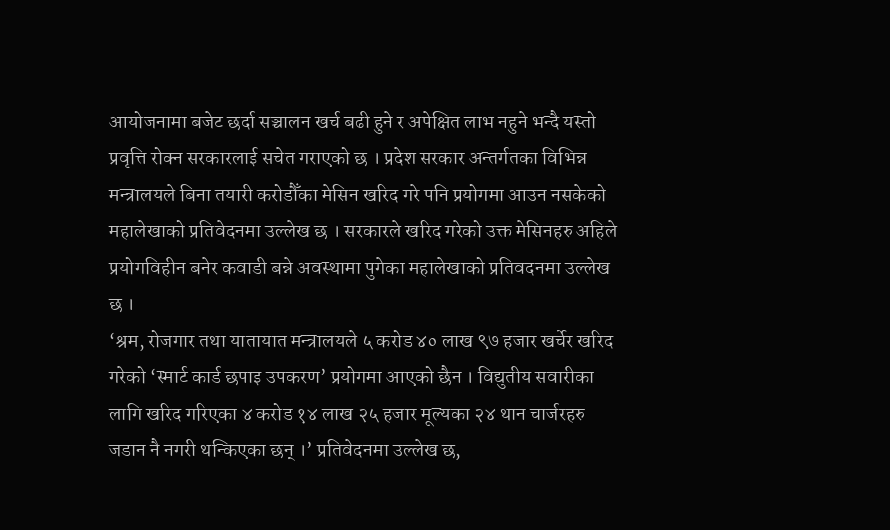आयोजनामा बजेट छर्दा सञ्चालन खर्च बढी हुने र अपेक्षित लाभ नहुने भन्दै यस्तो प्रवृत्ति रोक्न सरकारलाई सचेत गराएको छ । प्रदेश सरकार अन्तर्गतका विभिन्न मन्त्रालयले बिना तयारी करोडौँका मेसिन खरिद गरे पनि प्रयोगमा आउन नसकेको महालेखाको प्रतिवेदनमा उल्लेख छ । सरकारले खरिद गरेको उक्त मेसिनहरु अहिले प्रयोगविहीन बनेर कवाडी बन्ने अवस्थामा पुगेका महालेखाको प्रतिवदनमा उल्लेख छ ।
‘श्रम, रोजगार तथा यातायात मन्त्रालयले ५ करोड ४० लाख ९७ हजार खर्चेर खरिद गरेको ‘स्मार्ट कार्ड छपाइ उपकरण’ प्रयोगमा आएको छैन । विद्युतीय सवारीका लागि खरिद गरिएका ४ करोड १४ लाख २५ हजार मूल्यका २४ थान चार्जरहरु जडान नै नगरी थन्किएका छन् ।’ प्रतिवेदनमा उल्लेख छ,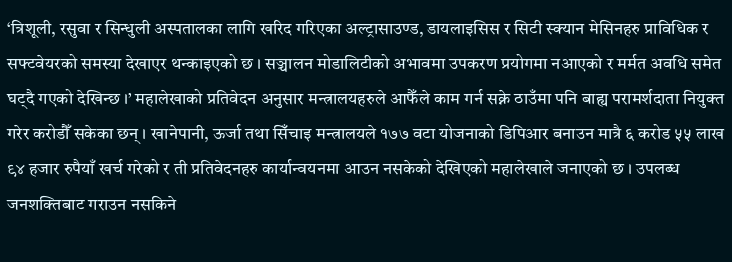‘त्रिशूली, रसुवा र सिन्धुली अस्पतालका लागि खरिद गरिएका अल्ट्रासाउण्ड, डायलाइसिस र सिटी स्क्यान मेसिनहरु प्राविधिक र सफ्टवेयरको समस्या देखाएर थन्काइएको छ । सञ्चालन मोडालिटीको अभावमा उपकरण प्रयोगमा नआएको र मर्मत अवधि समेत घट्दै गएको देखिन्छ ।’ महालेखाको प्रतिवेदन अनुसार मन्त्रालयहरुले आफैँले काम गर्न सक्ने ठाउँमा पनि बाह्य परामर्शदाता नियुक्त गरेर करोडौँ सकेका छन् । खानेपानी, ऊर्जा तथा सिँचाइ मन्त्रालयले १७७ वटा योजनाको डिपिआर बनाउन मात्रै ६ करोड ५५ लाख ९४ हजार रुपैयाँ खर्च गरेको र ती प्रतिवेदनहरु कार्यान्वयनमा आउन नसकेको देखिएको महालेखाले जनाएको छ । उपलब्ध जनशक्तिबाट गराउन नसकिने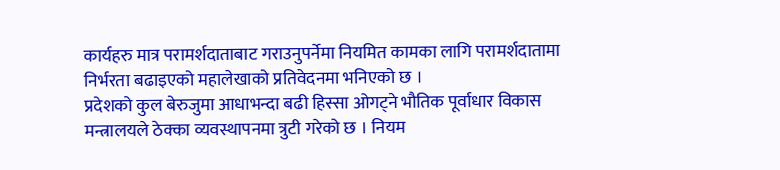कार्यहरु मात्र परामर्शदाताबाट गराउनुपर्नेमा नियमित कामका लागि परामर्शदातामा निर्भरता बढाइएको महालेखाको प्रतिवेदनमा भनिएको छ ।
प्रदेशको कुल बेरुजुमा आधाभन्दा बढी हिस्सा ओगट्ने भौतिक पूर्वाधार विकास मन्त्रालयले ठेक्का व्यवस्थापनमा त्रुटी गरेको छ । नियम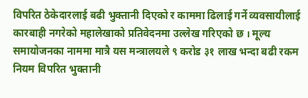विपरित ठेकेदारलाई बढी भुक्तानी दिएको र काममा ढिलाई गर्ने व्यवसायीलाई कारबाही नगरेको महालेखाको प्रतिवेदनमा उल्लेख गरिएको छ । मूल्य समायोजनका नाममा मात्रै यस मन्त्रालयले ९ करोड ३१ लाख भन्दा बढी रकम नियम विपरित भुक्तानी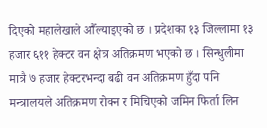दिएको महालेखाले औँल्याइएको छ । प्रदेशका १३ जिल्लामा १३ हजार ६११ हेक्टर वन क्षेत्र अतिक्रमण भएको छ । सिन्धुलीमा मात्रै ७ हजार हेक्टरभन्दा बढी वन अतिक्रमण हुँदा पनि मन्त्रालयले अतिक्रमण रोक्न र मिचिएको जमिन फिर्ता लिन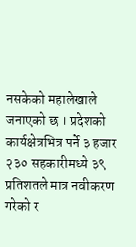नसकेको महालेखाले जनाएको छ । प्रदेशको कार्यक्षेत्रभित्र पर्ने ३ हजार २३० सहकारीमध्ये ३९ प्रतिशतले मात्र नवीकरण गरेको र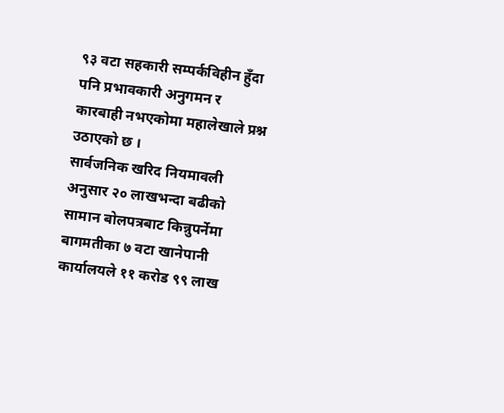९३ वटा सहकारी सम्पर्कविहीन हुँदा पनि प्रभावकारी अनुगमन र कारबाही नभएकोमा महालेखाले प्रश्न उठाएको छ ।
सार्वजनिक खरिद नियमावली अनुसार २० लाखभन्दा बढीको सामान बोलपत्रबाट किन्नुपर्नेमा बागमतीका ७ वटा खानेपानी कार्यालयले ११ करोड ९९ लाख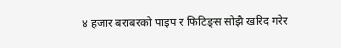४ हजार बराबरको पाइप र फिटिङ्स सोझै खरिद गरेर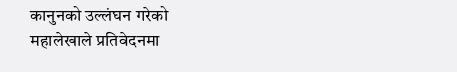कानुनको उल्लंघन गरेको महालेखाले प्रतिवेदनमा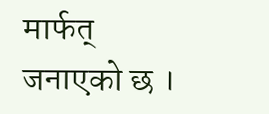मार्फत् जनाएको छ ।